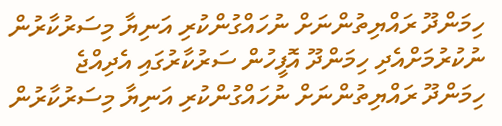ހިމަންދޫ ރައްޔިތުންނަށް ނުހައްގުންކުރި އަނިޔާ މިސަރުކާރުން ނުކުރުމަށްއެދި ހިމަންދޫ އޮފީހުން ސަރުކާރުގައި އެދިއްޖެ
ހިމަންދޫ ރައްޔިތުންނަށް ނުހައްގުންކުރި އަނިޔާ މިސަރުކާރުން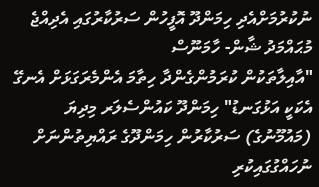ނުކުރުމަށްއެދި ހިމަންދޫ އޮފީހުން ސަރުކާރުގައި އެދިއްޖެ
މުޙައްމަދު ޝާން- ހާމަނޫސް
"އާއިލާތަކުން ކުރަމުންގެންދާ ހިތާމަ އެންމެރަގަޅަށް އެނގޭ އެކަކީ އަޅުގަނޑު" ހިމަންދޫ ކައުންސެލަރ މިދިޔަ (މައުމޫނުގެ) ސަރުކާރުން ހިމަންދޫގެ ރައްޔިތުންނަށް ނުހައްގުގައިކުރި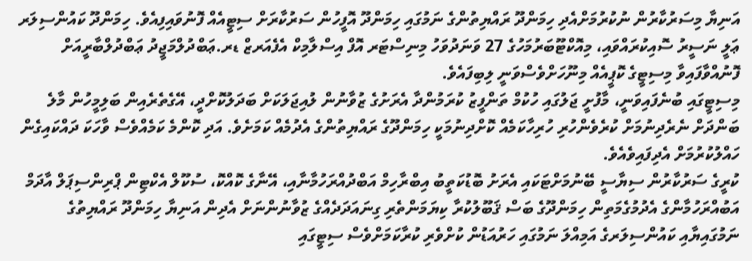އަނިޔާ މިސަރުކާރުން ނުކުރުމަށްއެދި ހިމަންދޫ ރައްޔިތުންގެ ނަމުގައި ހިމަންދޫ އޮފީހުން ސަރުކާރަށް ސިޓީއެއް ފޮނުވައިފިއެވެ. ހިމަންދޫ ކައުންސިލަރ ޢަލީ ނަސީރު ސޮއިކުރައްވައި، މިއޮކްޓޫބަރުމަހުގެ 27 ވަނަދުވަހު މިނިސްޓަރ އޮފް އިސްލާމިކް އެފެއަރޒް ޑރ.ޢަބްދުލްމަޖީދު ޢަބްދުލްބާރީއަށް ފޮނުއްވާފައިވާ މިސިޓީގެ ކޮޕީއެއް މިނޫހަށްވެސްވަނީ ލިބިފައެވެ.
މިސިޓީގައި ބުނެފައިވަނީ، މާފުށީ ޖަލުގައި ހުކުމް ތަންފީޒު ކުރަމުންދާ އެރަށުގެ ޒުވާނުން ލުއިޖަލަކަށް ބަދަލުކޮށްދީ، އޭގެތެރެއިން ބަލިމީހުން މާލެ ބަންދަށް ނެރެދިނުމަށް ކުރެވެންހުރި ހުރިހާކަމެއް ކޮށްދިނުމަކީ ހިމަންދޫގެ ރައްޔިތުންގެ އެދުމެއް ކަމަށެވެ. އަދި ކޮންމެ ކަމެއްވެސް ވާހަކަ ދައްކައިގެން ހައްލުކުރުމަށް އެދިފައިވެއެވެ.
ކުރީގެ ސަރުކާރުން ސިޔާސީ ބޭނުމަށްޓަކައި އެރަށު ބޮޑުކަތީބު އިބްރާހިމް އަބްދުއްރަހުމާނާއި، އޭނާގެ ކޮއްކޮ، ސުކޫލް އެކްޓިން ޕްރިންސިޕަލް އާދަމް އަބުއްރަހުމާންގެ އެދުމުގެމަތިން ހިމަންދޫގެ ބަސް ޤަބޫލުކުރާ ކިޔަމަންތެރި ގިނައަދަދެއްގެ ޒުވާނުންނަށް އެދިން އަނިޔާ ހިމަންދޫ ރައްޔިތުގެ ނަމުގައިޔާއި ކައުންސިލަރގެ އަމިއްލަ ނަމުގައި ހަރުއަޑުން ކުށްވެރި ކުރާކަމަށްވެސް ސިޓީގައި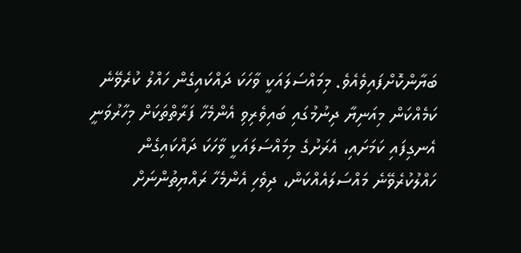ބަޔާންކޮށްފައިވެއެވެ. މިމައްސަލައަކީ ވާހަކަ ދައްކައިގެން ހައްލު ކުރެވޭނެ ކަމެއްކަން މިއަނިޔާ ދިނުމުގައި ބައިވެރިވި އެންމެހާ ފަރާތްތަކަށް މިހާރުވަނީ އެނގިފައި ކަމަށައި، އެރަށުގެ މިމައްސަލައަކީ ވާހަކަ ދައްކައިގެން ހައްލުކުރެވޭނެ މައްސަލައެއްކަން، ދިވެހި އެންމެހާ ރައްޔިތުންނަށް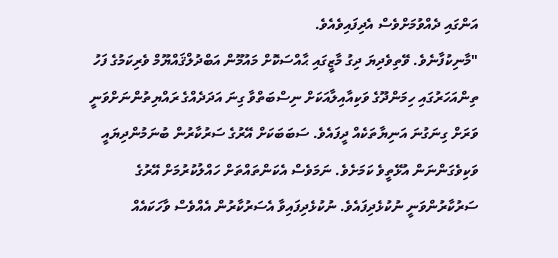އަންގައި ދެއްވުމަށްވެސް އެދިފައިވެއެވެ.
"މާނިކުފާނެވެ. ވޭތިވެދިޔަ ދިގު މާޒީގައި ޙާއްސަކޮށް މައުމޫން އަބްދުލްޤައްޔޫމް ވެރިކަމުގެ ފަހު ތިންއަހަރުގައި ހިމަންދޫގެ ވަކިއާއިލާއަކަށް ނިސްބަތްވާ ގިނަ އަދަދެއްގެ ރައްޔިތުންނަށްވަނީ ވަރަށް ގިނަގުނަ އަނިޔާތަކެއް ދީފައެވެ. ސަބަބަކަށް އޭރުގެ ސަރުކާރުން ބުނަމުންދިޔައީ ވަކިވެގަންނަން އުޅޭތީވެ ކަމަށެވެ. ނަމަވެސް އެކަންތައްތަށް ހައްލުކުރުމަށް އޭރުގެ ސަރުކާރުންވަނީ ނުކުޅެދިފައެވެ. ނުކުޅެދިފައިވާ އެސަރުކާރުން އެއްވެސް ވާހަކައެއް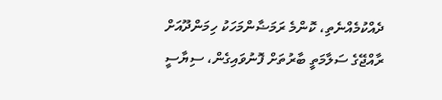ދެއްކުމެއްނެތި، ކޮންމެ ރަމަޟާންމަހަކު ހިމަންދޫއަށް ރާއްޖޭގެ ސަލާމަތީ ބާރުތަށް ފޮނުވައިގެން، ސިޔާސީ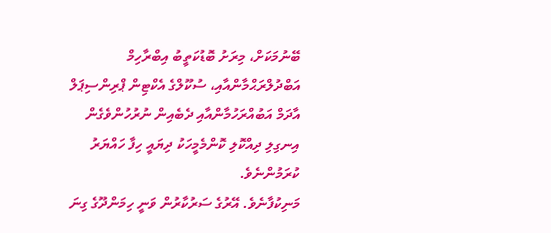ބޭނުމަކަށް، މިރަށު ބޮޑުކަތީބު އިބްރާހިމް އަބްދުލްރަޙްމާންއާއި، ސުކޫލްގެ އެކްޓިން ޕްރިންސިޕަލް އާދަމް އަބުއްރަހުމާންއާއި ދެބެއިން ނުރުހުންވެގެން އިނގިލި ދިއްކޮލި ކޮންމެމީހަކު ދިޔައީ ހިފާ ހައްޔަރު ކުރަމުންނެވެ.
މަނިކުފާނެވެ. އޭރުގެ ސަރުކާރުން ވަނީ ހިމަންދޫގެ ގިނަ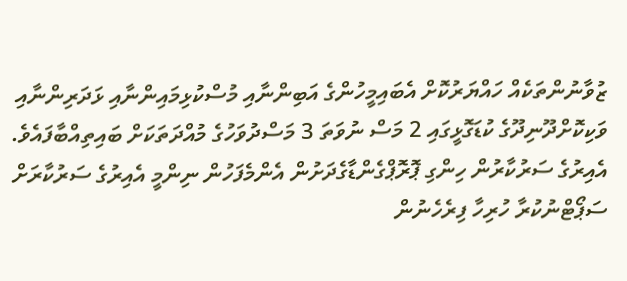ޒުވާނުންތަކެއް ހައްޔަރުކޮށް އެބައިމީހުންގެ އަބިންނާއި މުސްކުޅިމައިންނާއި ޅަދަރިންނާއި ވަކިކޮށްދޫނިދޫގެ ކުޑަގޮޅީގައި 2 މަސް ނުވަތަ 3 މަސްދުވަހުގެ މުއްދަތަކަށް ބައިތިއްބާފައެވެ. އެއިރުގެ ސަރުކާރުން ހިންގި ޕޮރޮޕްގެންޑާގެދަށުން އެންމެފަހުން ނިންމީ އެއިރުގެ ސަރުކާރަށް ސަޕޯޓްނުކުރާ ހުރިހާ ފިރެހެނުން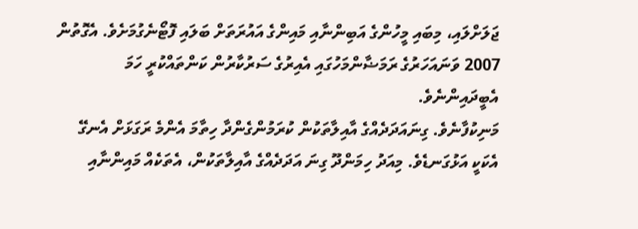ޖަލަށްލައި، މިބައި މީހުންގެ އަބިންނާއި މައިންގެ އައުރަތަށް ބަލައި ފޮޓޯނެގުމަށެވެ. އެގޮތުން 2007 ވަނައަހަރުގެ ރަމަޟާންމަހުގައި އެއިރުގެ ސަރުކާރުން ކަންތައްކުރީ ހަމަ އެބީދައިންނެވެ.
މަނިކުފާނެވެ. ގިނައަދަދެއްގެ އާއިލާތަކުން ކުރަމުންގެންދާ ހިތާމަ އެންމެ ރަގަޅަށް އެނގޭ އެކަކީ އަޅުގަނޑެވެ. މިއަދު ހިމަންދޫ ގިނަ އަދަދެއްގެ އާއިލާތަކުން، އެތަކެއް މައިންނާއި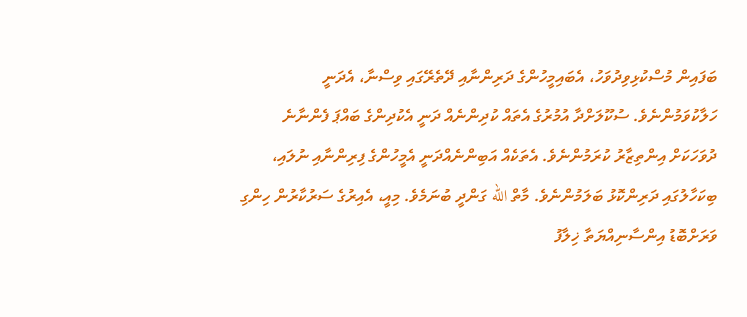ބަފައިން މުސްކުޅިވިދުވަހު، އެބައިމީހުންގެ ދަރިންނާއި ދޭތެރޭގައި ވިސްނާ، އެދަނީ ހަލާކުވަމުންނެވެ. ސުކޫލަށްދާ އުމުރުގެ އެތައް ކުދިންނެއް ދަނީ އެކުދިންގެ ބައްޕަ ފެންނާނެ ދުވަހަކަށް އިންތިޒާރު ކުރަމުންނެވެ. އެތަކެއް އަބިންނެއްދަނީ އެމީހުންގެ ފިރިންނާއި ނުލައި، ބިކަހާލުގައި ދަރިންކޮޅު ބަލަމުންނެވެ. މާތް الله ގަންދީ ބުނަމެވެ. މިއީ، އެއިރުގެ ސަރުކާރުން ހިންގި ވަރަށްބޮޑު އިންސާނިއްޔަތާ ޚިލާފު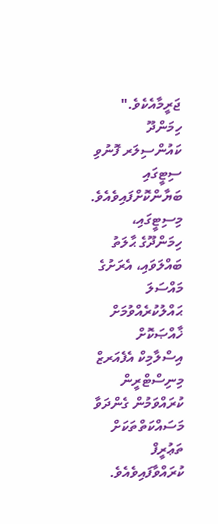ޖަރީމާއެކެވެ." ހިމަންދޫ ކައުންސިލަރ ފޮނުވި ސިޓީގައި ބަޔާންކޮށްފައިވެއެވެ.
މިސިޓީގައި، ހިމަންދޫގެ ޙާލަތު ބައްލަވައި، އެރަށުގެ މައްސަލަ ޙައްލުކުރެއްވުމަށް ޚާއްޞަކޮށް އިސްލާމިކް އެފެއަރޒް މިނިސްޓްރީން ކުރައްވަމުން ގެންދަވާ މަސައްކަތްތަކަށް ތަޢުރީފް ކުރައްވާފައިވެއެވެ.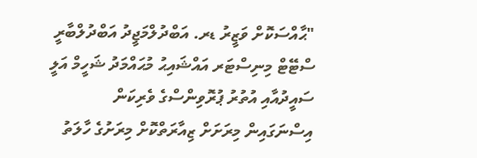"ޙާއްސަކޮށް ވަޒީރު ޑރ. އަބްދުލްމަޖީދު އަބްދުލްބާރީ ސްޓޭޓް މިނިސްޓަރ އައްޝައިޙު މުޙައްމަދު ޝަހީމް އަލީ ސައީދުއާއި އުތުރު ޕުރޮވިންސްގެ ވެރިކަން އިސްނަގައިން މިރަށަށް ޒިއާރަތްކޮށް މިރަށުގެ ހާލަތު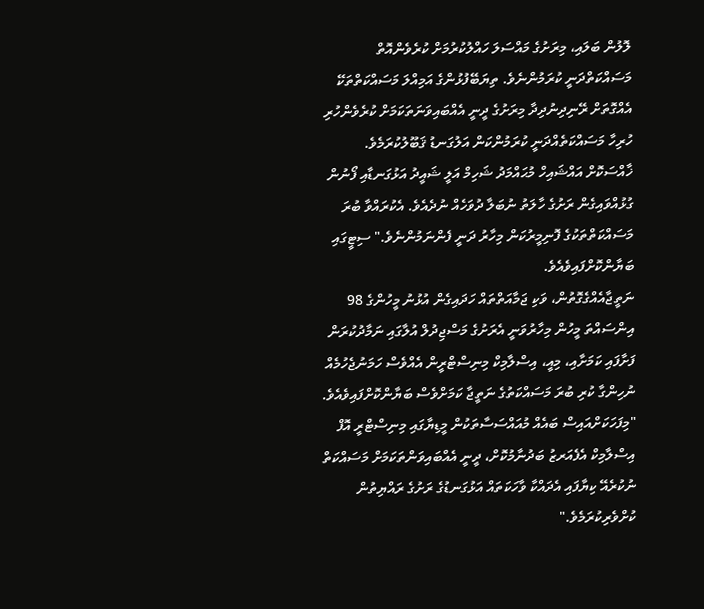ލޮލުން ބަލައި، މިރަށުގެ މައްސަލަ ހައްލުކުރުމަށް ކުރެވެންއޮތް މަސައްކަތްދަނީ ކުރަމުންނެވެ. ތިޔަބޭފުޅުންގެ އަމިއްލަ މަސައްކަތްތަކޭ އެއްގޮތަށް ރޭނިދިނުދިދާ މިރަށުގެ ދީނީ އެއްބައިވަނަތަކަމަށް ކުރެވެންހުރި ހުރިހާ މަސައްކަތެއްދަނީ ކުރަމުންކަން އަލުގަނޑު ޤަބޫލުކުރަމެވެ. ޚާއްސަކޮށް އައްޝައިހް މުޙައްމަދު ޝަހިމް އަލީ ޝައީދު އަޅުގަނޑާއި ފޯނުން ގުޅުއްވައިގެން ރަށުގެ ހާލަތު ނުބަލާ ދުވަހެއް ނުދެއެވެ. އެކުރައްވާ ބުރަ މަސައްކަތްތަކުގެ ފޮނިމީރުކަން މިހާރު ދަނީ ފެންނަމުންނެވެ." ސިޓީގައި ބަޔާންކޮށްފައިވެއެވެ.
ނަތީޖާއެއްގެގޮތުން، ވަކި ޖަމާއަތްތައް ހަދައިގެން އުޅުނު މީހުންގެ 98 އިންސައްތަ މީހުން މިހާރުވަނީ އެރަށުގެ މަސްޖިދުލް އުލާގައި ނަމާދުކުރަން ފަށާފައި ކަމަށާއި، މިއީ، އިސްލާމިކް މިނިސްޓްރީން އެއްވެސް ހަމަނުޖެހުމެއް ނުހިންގާ ކުރި ބުރަ މަސައްކަތުގެ ނަތީޖާ ކަމަށްވެސް ބަޔާންކޮށްފައިވެއެވެ. "މިފަހަކަށްއައިސް ބައެއް މުއައްސަސާތަކުން މީޑިޔާގައި މިނިސްޓްރީ އޮފް އިސްލާމިކް އެފެއަރޒު ބަދުނާމުކޮށް، ދީނީ އެއްބައިވަންތަކަމަށް މަސައްކަތް ނުކުރެއޭ ކިޔާފައި އެދައްކާ ވާހަކަތައް އަޅުގަނޑުގެ ރަށުގެ ރައްޔިތުން ކުށްވެރިކުރަމެވެ."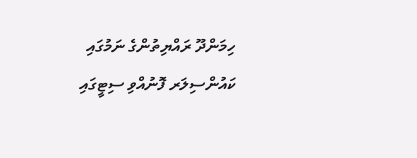ހިމަންދޫ ރައްޔިތުންގެ ނަމުގައި ކައުންސިލަރ ފޮނުއްވި ސިޓީގައި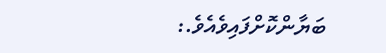ބަޔާންކޮށްފައިވެއެވެ.: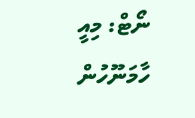ނޯޓް: މިއީ ހާމަނޫހުން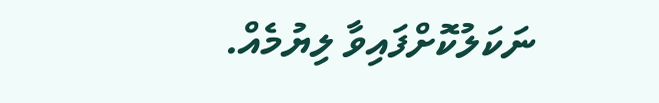ނަކަލުކޮށްފައިވާ ލިޔުމެއް.